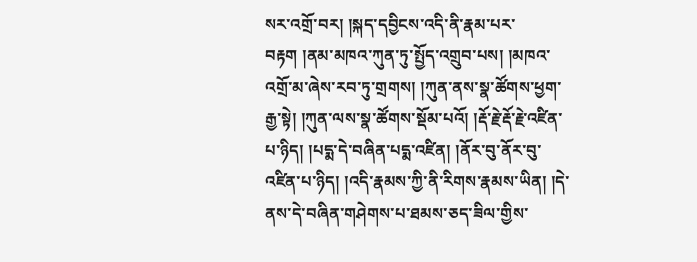སར་འགྲོ་བར། །སྐད་དབྱིངས་འདི་ནི་རྣམ་པར་བརྟག །ནམ་མཁའ་ཀུན་ཏུ་སྤྱོད་འགྲུབ་པས། །མཁའ་འགྲོ་མ་ཞེས་རབ་ཏུ་གྲགས། །ཀུན་ནས་སྣ་ཚོགས་ཕྱག་རྒྱ་སྟེ། །ཀུན་ལས་སྣ་ཚོགས་སྡོམ་པའོ། །རྡོ་རྗེ་རྡོ་རྗེ་འཛིན་པ་ཉིད། །པདྨ་དེ་བཞིན་པདྨ་འཛིན། །ནོར་བུ་ནོར་བུ་འཛིན་པ་ཉིད། །འདི་རྣམས་ཀྱི་ནི་རིགས་རྣམས་ཡིན། །དེ་ནས་དེ་བཞིན་གཤེགས་པ་ཐམས་ཅད་ཟིལ་གྱིས་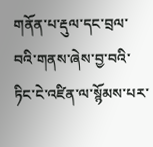གནོན་པ་རྡུལ་དང་བྲལ་བའི་གནས་ཞེས་བྱ་བའི་ཏིང་ངེ་འཛིན་ལ་སྙོམས་པར་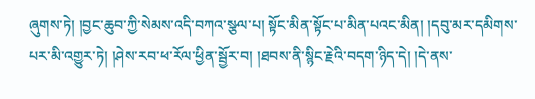ཞུགས་ཏེ། །བྱང་ཆུབ་ཀྱི་སེམས་འདི་བཀའ་སྩལ་པ། སྟོང་མིན་སྟོང་པ་མིན་པའང་མིན། །དབུ་མར་དམིགས་པར་མི་འགྱུར་ཏེ། །ཤེས་རབ་ཕ་རོལ་ཕྱིན་སྦྱོར་བ། །ཐབས་ནི་སྙིང་རྗེའི་བདག་ཉིད་དེ། །དེ་ནས་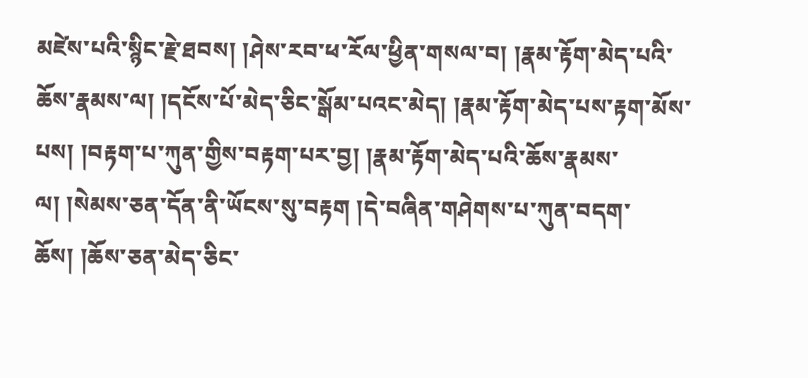མཛེས་པའི་སྙིང་རྗེ་ཐབས། །ཤེས་རབ་ཕ་རོལ་ཕྱིན་གསལ་བ། །རྣམ་རྟོག་མེད་པའི་ཆོས་རྣམས་ལ། །དངོས་པོ་མེད་ཅིང་སྒོམ་པའང་མེད། །རྣམ་རྟོག་མེད་པས་རྟག་མོས་པས། །བརྟག་པ་ཀུན་གྱིས་བརྟག་པར་བྱ། །རྣམ་རྟོག་མེད་པའི་ཆོས་རྣམས་ལ། །སེམས་ཅན་དོན་ནི་ཡོངས་སུ་བརྟག །དེ་བཞིན་གཤེགས་པ་ཀུན་བདག་ཆོས། །ཆོས་ཅན་མེད་ཅིང་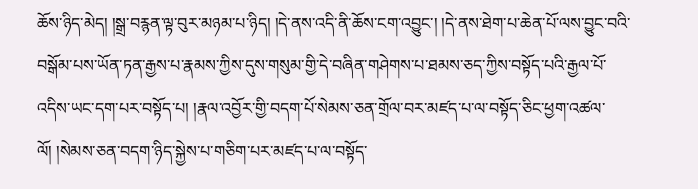ཆོས་ཉིད་མེད། །སྒྲ་བརྙན་ལྟ་བུར་མཉམ་པ་ཉིད། །དེ་ནས་འདི་ནི་ཆོས་ངག་འབྱུང་། །དེ་ནས་ཐེག་པ་ཆེན་པོ་ལས་བྱུང་བའི་བསྒོམ་པས་ཡོན་ཏན་རྒྱས་པ་རྣམས་ཀྱིས་དུས་གསུམ་གྱི་དེ་བཞིན་གཤེགས་པ་ཐམས་ཅད་ཀྱིས་བསྟོད་པའི་རྒྱལ་པོ་འདིས་ཡང་དག་པར་བསྟོད་པ། །རྣལ་འབྱོར་གྱི་བདག་པོ་སེམས་ཅན་གྲོལ་བར་མཛད་པ་ལ་བསྟོད་ཅིང་ཕྱག་འཚལ་ལོ། །སེམས་ཅན་བདག་ཉིད་སྐྱེས་པ་གཅིག་པར་མཛད་པ་ལ་བསྟོད་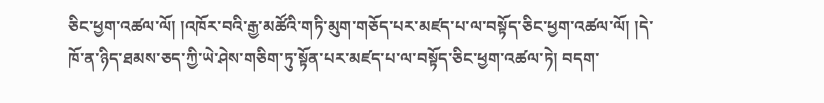ཅིང་ཕྱག་འཚལ་ལོ། །འཁོར་བའི་རྒྱ་མཚོའི་གཏི་མུག་གཅོད་པར་མཛད་པ་ལ་བསྟོད་ཅིང་ཕྱག་འཚལ་ལོ། །དེ་ཁོ་ན་ཉིད་ཐམས་ཅད་ཀྱི་ཡེ་ཤེས་གཅིག་ཏུ་སྟོན་པར་མཛད་པ་ལ་བསྟོད་ཅིང་ཕྱག་འཚལ་ཏེ། བདག་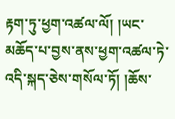རྟག་ཏུ་ཕྱག་འཚལ་ལོ། །ཡང་མཆོད་པ་བྱས་ནས་ཕྱག་འཚལ་ཏེ་འདི་སྐད་ཅེས་གསོལ་ཏོ། །ཆོས་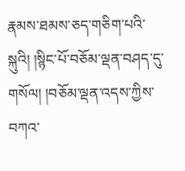རྣམས་ཐམས་ཅད་གཅིག་པའི་སྐུའི། །སྙིང་པོ་བཅོམ་ལྡན་བཤད་དུ་གསོལ། །བཅོམ་ལྡན་འདས་ཀྱིས་བཀའ་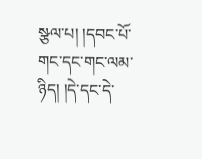སྩལ་པ། །དབང་པོ་གང་དང་གང་ལམ་ཉིད། །དེ་དང་དེ་